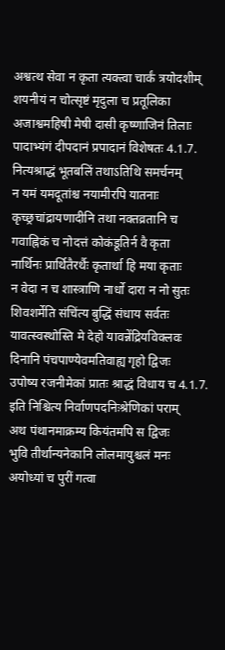अश्वत्थ सेवा न कृता त्यक्त्वा चार्कं त्रयोदशीम्
शयनीयं न चोत्सृष्टं मृदुला च प्रतूलिका
अजाश्वमहिषी मेषी दासी कृष्णाजिनं तिलाः
पादाभ्यंगं दीपदानं प्रपादानं विशेषतः 4.1.7.
नित्यश्राद्धं भूतबलिं तथाऽतिथि समर्चनम्
न यमं यमदूतांश्च नयामीरपि यातनाः
कृच्छ्रचांद्रायणादीनि तथा नक्तव्रतानि च
गवाह्निकं च नोदत्तं कोकंडूतिर्न वै कृता
नार्थिनः प्रार्थितैरर्थैः कृतार्था हि मया कृताः
न वेदा न च शास्त्राणि नार्धो दारा न नो सुतः
शिवशर्मेति संचिंत्य बुद्धिं संधाय सर्वतः
यावत्स्वस्थोस्ति मे देहो यावन्नेंद्रियविक्लवः
दिनानि पंचपाण्येवमतिवाह्य गृहो द्विजः
उपोष्य रजनीमेकां प्रातः श्राद्धं विधाय च 4.1.7.
इति निश्चित्य निर्वाणपदनिःश्रेणिकां पराम्
अथ पंथानमाक्रम्य कियंतमपि स द्विजः
भुवि तीर्थान्यनेकानि लोलमायुश्चलं मनः
अयोध्यां च पुरीं गत्वा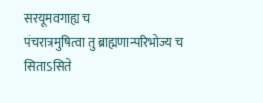सरयूमवगाह्य च
पंचरात्रमुषित्वा तु ब्राह्मणान्परिभोज्य च
सिताऽसिते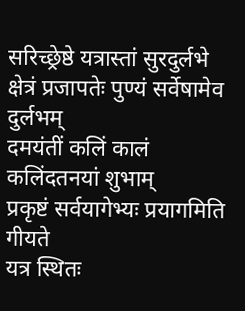सरिच्छ्रेष्ठे यत्रास्तां सुरदुर्लभे
क्षेत्रं प्रजापतेः पुण्यं सर्वेषामेव दुर्लभम्
दमयंतीं कलिं कालं कलिंदतनयां शुभाम्
प्रकृष्टं सर्वयागेभ्यः प्रयागमिति गीयते
यत्र स्थितः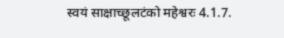स्वयं साक्षाच्छूलटंको महेश्वरः 4.1.7.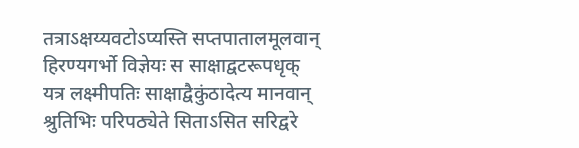तत्राऽक्षय्यवटोऽप्यस्ति सप्तपातालमूलवान्
हिरण्यगर्भो विज्ञेयः स साक्षाद्वटरूपधृक्
यत्र लक्ष्मीपतिः साक्षाद्वैकुंठादेत्य मानवान्
श्रुतिभिः परिपठ्येते सिताऽसित सरिद्वरे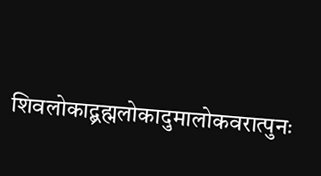शिवलोकाद्ब्रह्मलोकादुमालोकवरात्पुनः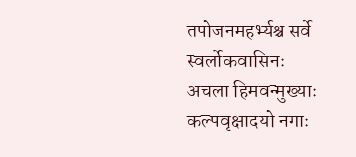तपोजनमहर्भ्यश्च सर्वे स्वर्लोकवासिनः
अचला हिमवन्मुख्याः कल्पवृक्षादयो नगाः